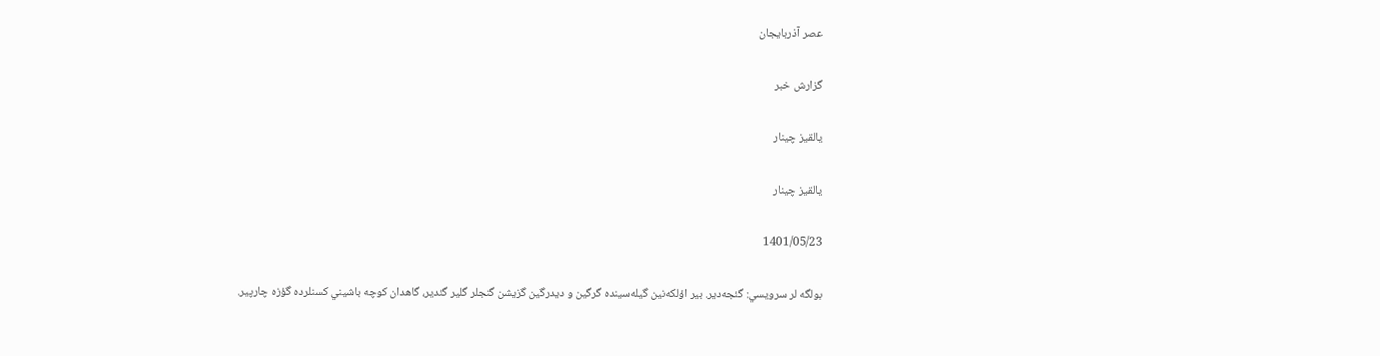عصر آذربایجان

گزارش خبر

يالقيز چينار

يالقيز چينار

1401/05/23

بولگه لر سرويسي: گئجه‌دير. بير اؤلکه‌نين گيله‌سينده گرگين و ديدرگين گزيشن گنجلر گلير گئدير، گاهدان کوچه باشيني کسنلرده گؤزه چارپير.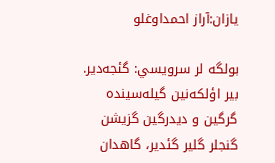يازان:آراز احمداوغلو

بولگه لر سرويسي: گئجه‌دير. بير اؤلکه‌نين گيله‌سينده گرگين و ديدرگين گزيشن گنجلر گلير گئدير، گاهدان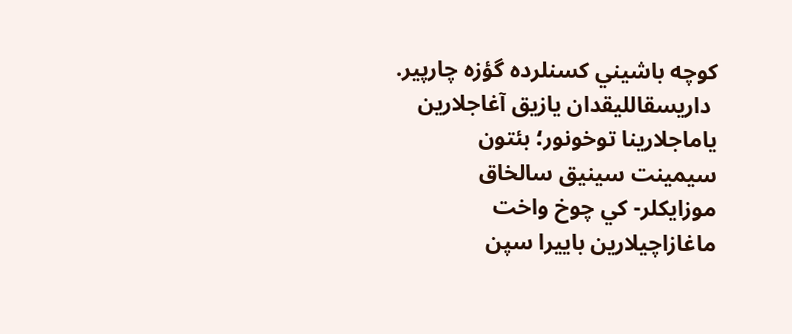کوچه باشيني کسنلرده گؤزه چارپير.
 داريسقالليقدان يازيق آغاجلارين ياماجلارينا توخونور؛ بئتون سيمينت سينيق سالخاق موزايکلر- کي چوخ واخت ماغازاچيلارين باييرا سپن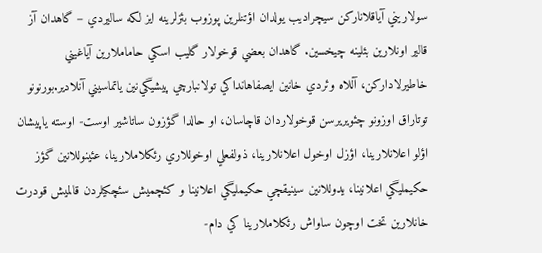سولاريني آياقلانارکن سيچراديب يولدان اؤتنلرين پوزوب بئزلرينه ايز لکه ساليردي – گاهدان آز قالير اونلارين بئلينه چيخسين. گاهدان بعضي قوخولار گليب اسکي حاماملارين آياغيني خاطيرلادارکن، آللاه وئردي خانين ايصفاهانداکي تولانبارچي پيشيگي‌نين ياتماسيني آنلادير.بورنونو توتاراق اوزونو چئويريرسن قوخولاردان قاچاسان، او حالدا گؤزون ساتاشير اوست- اوسته ياپيشان اؤلو اعلانلارينا، اؤزل اوخول اعلانلارينا، ذولفعلي اوخوللاري رئکلاملارينا، عئينوللانين گؤز حکيمليگي اعلانينا، يدوللانين سينيقچي حکيمليگي اعلانينا و کئچميش سئچکيلردن قالميش قودرت خانلارين تخت اوچون ساواش رئکلاملارينا کي دام-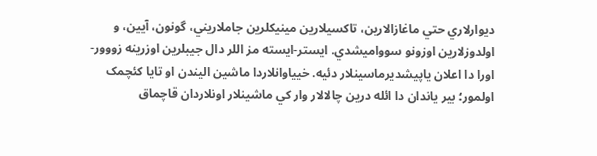ديوارلاري حتي ماغازالارين، تاکسيلارين مينيکلرين جاملاريني، گونون، آيين، و اولدوزلارين اوزونو سوواميشدي. ايستر-ايسته مز اللر دال جيبلرين اوزرينه زووور- اورا دا اعلان ياپيشديرماسينلار دئيه. خيياوانلاردا ماشين اليندن او تايا کئچمک اولمور؛ بير ياندان دا ائله درين چالالار وار کي ماشينلار اونلاردان قاچماق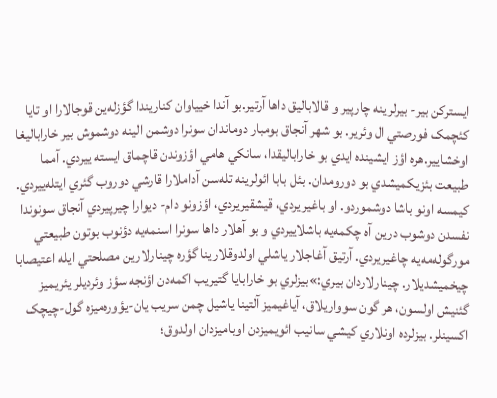ايسترکن بير- بيرلرينه چارپير و قالاباليق داها آرتير.بو آندا خيياوان کناريندا گؤزله‌ين قوجالارا او تايا کئچمک فورصتي ال وئرير. بو شهر آنجاق بومبار دوماندان سونرا دوشمن الينه دوشموش بير خاراباليغا اوخشايير.هره اؤز ايشينده ايدي بو خاراباليقدا، سانکي هامي اؤزوندن قاچماق ايسته ييردي. آمما طبيعت بئزيکميشدي بو دورومدان. بئل بابا ائولرينه تله‌سن آداملارا قارشي دوروب گئري ايتله‌ييردي. کيمسه اونو باشا دوشموردو. او باغيريردي، قيشقيريردي، اؤزونو دام- ديوارا چيرپيردي آنجاق سونوندا نفسدن دوشوب درين آه چکمه‌يه باشلاييردي و بو آهلار داها سونرا اسنمه‌يه دؤنوب بوتون طبيعتي مورگوله‌مه‌يه چاغيريردي. آرتيق آغاجلار ياشلي اولدوقلارينا گؤره چينارلارين مصلحتي ايله اعتيصابا چيخميشديلار. چينارلاردان بيري:»بيزلري بو خارابايا گتيريب اکمه‌دن اؤنجه سؤز وئرديلر يئريميز گئنيش اولسون، هر گون سوواريلاق، آياغيميز آلتينا ياشيل چمن سريب يان-يؤوره‌ميزه گول-چيچک اکسينلر. بيزلرده اونلاري کيشي سانيب ائويميزدن اوباميزدان اولدوق؛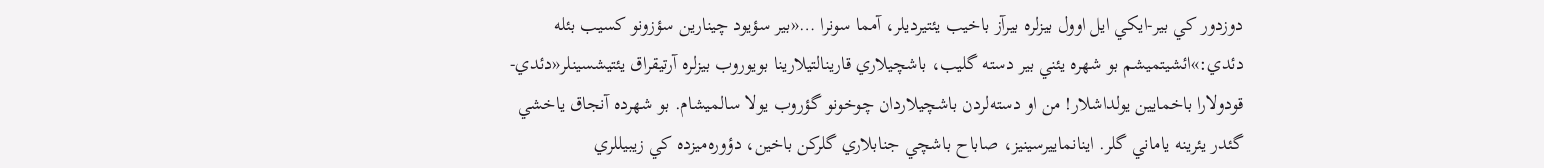دوزدور کي بير-ايکي ايل اوول بيزلره بيرآز باخيب يئتيرديلر، آمما سونرا …«بير سؤيود چينارين سؤزونو کسيب بئله دئدي:»ائشيتميشم بو شهره يئني بير دسته گليب، باشچيلاري قارينالتيلارينا بويوروب بيزلره آرتيقراق يئتيشسينلر«دئدي- قودولارا باخمايين يولداشلار! من او دسته‌لردن باشچيلاردان چوخونو گؤروب يولا سالميشام. بو شهرده آنجاق ياخشي گئدر يئرينه ياماني گلر. اينانماييرسينيز، صاباح باشچي جنابلاري گلرکن باخين، دؤوره‌ميزده کي زيبيللري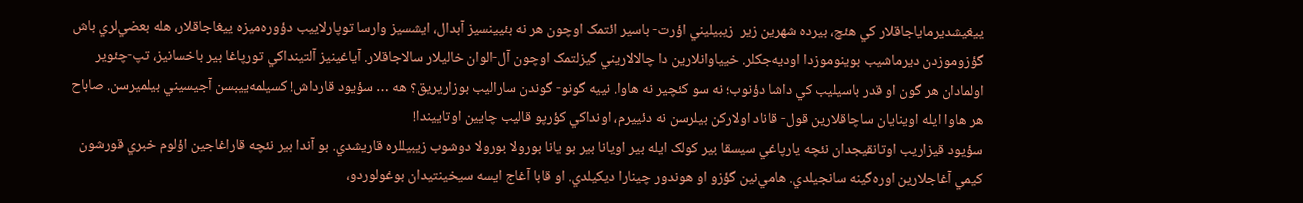ييغيشديرماياجاقلار کي هئچ، بيرده شهرين زير  زيبيليني اؤرت- باسير ائتمک اوچون هر نه بئيينسيز آبدال، ايشسيز وارسا توپارلاييب دؤوره‌ميزه ييغاجاقلار، هله بعضي‌لري باش گؤزوموزدن‌ ديرماشيب بوينوموزدا اوديه‌جکلر. خيياوانلارين دا چالالاريني گيزلتمک اوچون آل-الوان خاليلار سالاجاقلار. آياغينيز آلتينداکي تورپاغا بير باخسانيز، تپ-چئوير اولمادان هر گون او قدر باسيليب کي داشا دؤنوب؛ نه سو کئچير نه هاوا. نييه گونو- گوندن ساراليب بوزاريريق؟ هه … سؤيود قارداش! کسيلمه‌ييبسن آجيسيني بيلميرسن. صاباح هر هاوا ايله اوينايان ساچاقلارين قول- قاناد اولارکن بيلرسن نه دئييرم، اونداکي کؤرپو قاليب چايين اوتاييندا!
سؤيود قيزاريب اوتانقيجدان نئچه يارپاغي سيسقا بير کولک ايله بير اويانا بير بو يانا بورولا بورولا دوشوب زيبيللره قاريشدي. بو آندا بير نئچه قاراغاجين اؤلوم خبري قورشون کيمي آغاجلارين اوره‌گينه سانجيلدي. هامي‌نين گؤزو او هوندور چينارا ديکيلدي. او قابا آغاج ايسه سيخينتيدان بوغولوردو،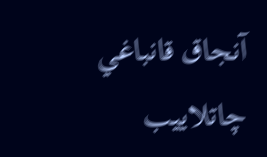آنجاق قانباغي چاتلاييب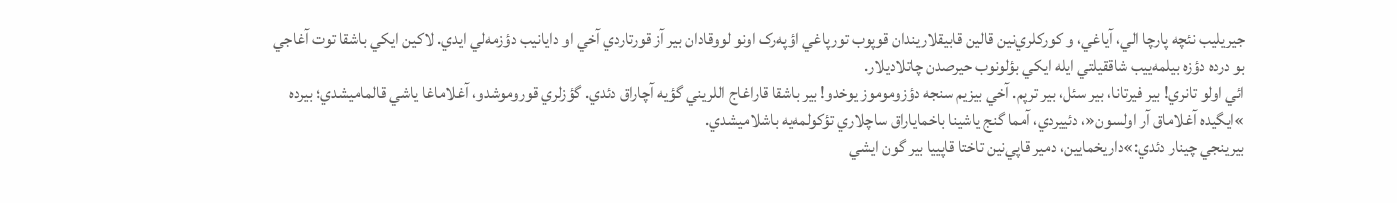جيريليب نئچه پارچا الي، آياغي، و کورکلري‌نين قالين قابيقلاريندان قوپوب تورپاغي اؤپه‌رک اونو لووقادان بير آز قورتاردي آخي او دايانيب دؤزمه‌لي ايدي. لاکين ايکي باشقا توت آغاجي بو درده دؤزه بيلمه‌ييب شاققيلتي ايله ايکي بؤلونوب حيرصدن چاتلاديلار.
ائي اولو تانري! بير فيرتانا، بير سئل، بير ترپم. آخي بيزيم سنجه دؤزوموموز يوخدو! بير باشقا قاراغاج اللريني گؤيه آچاراق دئدي. گؤزلري قوروموشدو، آغلاماغا ياشي قالماميشدي؛ بيرده »ايگيده آغلاماق آر اولسون«، دئييردي، آمما گنج ياشينا باخماياراق ساچلاري تؤکولمه‌يه باشلاميشدي.
بيرينجي چينار دئدي:»داريخمايين، دمير قاپي‌نين تاختا قاپييا بير گون ايشي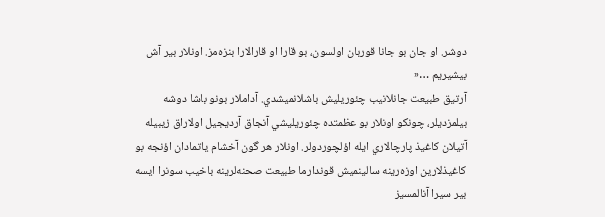دوشر. او جان بو جانا قوربان اولسون، بو قارا او قارالارا بنزه‌مز. اونلار بير آش بيشيريم …«
آرتيق طبيعت جانلانيب چئوريليش باشلانميشدي. آداملار بونو باشا دوشه بيلمزديلر، چونکو اونلار بو عظمتده چئوريليشي آنجاق آرديجيل اولاراق زيبيله آتيلان کاغيذ پارچالاري ايله اؤلچوردولر. اونلار هر گون آخشام ياتمادان اؤنجه بو کاغيذلارين اوزه‌رينه سالينميش قوندارما طبيعت صحنه‌لرينه باخيب سونرا ايسه بير سيرا آنالمسيز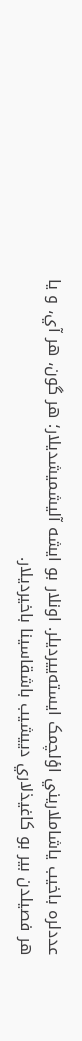عددلره باخيب ياشاملاريني اؤلچمک ايسته‌ييرديلر. اونلار بو ايشه آليشميشديلار؛ هر گون، هر آي، و يا هر فصيلدن بير بو کاغيذلاري دييشيب باشقاسينا باخيرديلار.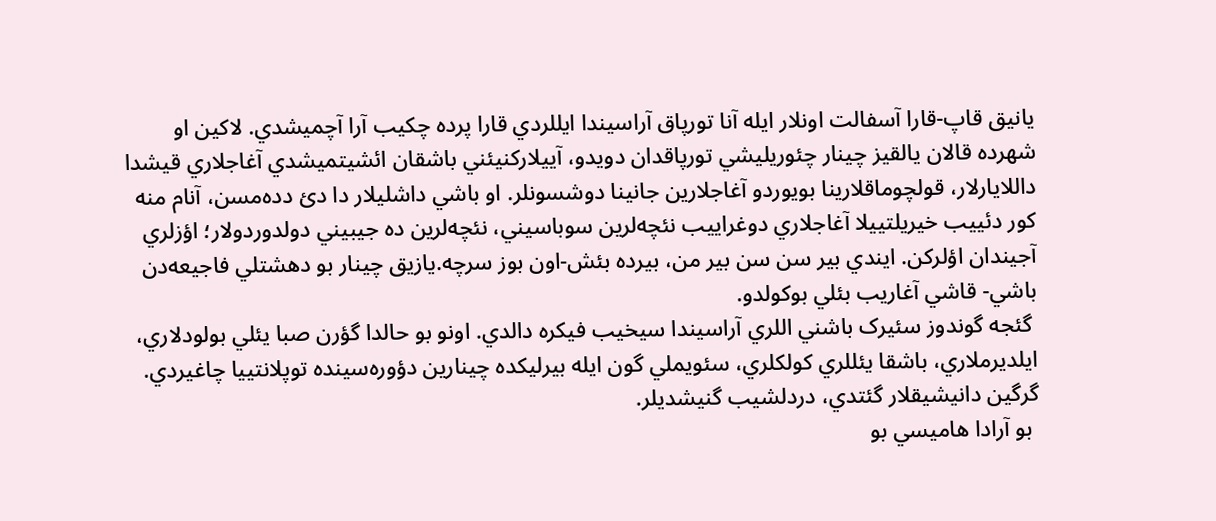يانيق قاپ-قارا آسفالت اونلار ايله آنا تورپاق آراسيندا ايللردي قارا پرده چکيب آرا آچميشدي. لاکين او شهرده قالان يالقيز چينار چئوريليشي تورپاقدان دويدو، آييلارکنيئني باشقان ائشيتميشدي آغاجلاري قيشدا داللايارلار، قولچوماقلارينا بويوردو آغاجلارين جانينا دوشسونلر. او باشي داشليلار دا دئ دده‌مسن، آنام منه کور دئييب خيريلتييلا آغاجلاري دوغراييب نئچه‌لرين سوباسيني، نئچه‌لرين ده جيبيني دولدوردولار؛ اؤزلري آجيندان اؤلرکن. ايندي بير سن سن بير من، بيرده بئش-اون بوز سرچه.يازيق چينار بو دهشتلي فاجيعه‌دن باشي- قاشي آغاريب بئلي بوکولدو.
 گئجه گوندوز سئيرک باشني اللري آراسيندا سيخيب فيکره دالدي. اونو بو حالدا گؤرن صبا يئلي بولودلاري، ايلديرملاري، باشقا يئللري کولکلري، سئويملي گون ايله بيرليکده چينارين دؤوره‌سينده توپلانتييا چاغيردي. گرگين دانيشيقلار گئتدي، دردلشيب گنيشديلر.
 بو آرادا هاميسي بو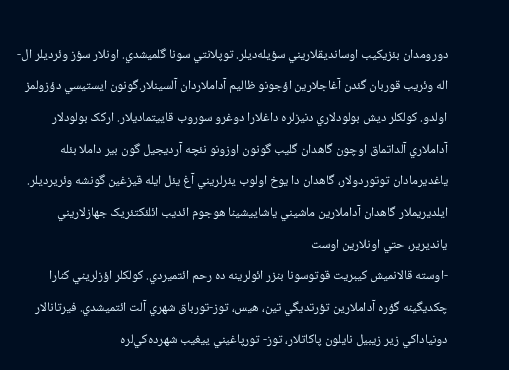دورومدان بئزيکيب اوسانديقلاريني سؤيله‌ديلر. توپلانتي سونا گلميشدي. اونلار سؤز وئرديلر ال-اله وئريب قوربان گئدن آغاجلارين اؤجونو ظاليم آداملاردان آلسينلار.گونون ايستيسي دؤزولمز اولدو. کولکلر ديش بولودلاري دنيزلره داغلارا دوغرو سوروب قاييتماديلار. ارکک بولودلار آداملاري آلداتماق اوچون گاهدان گليب گونون اوزونو نئچه آرديجيل گون بير داملا بئله ياغديرمادان توتوردولار، گاهدان دا يوخ اولوب يئرلريني آغ يئل ايله قيزغين گونشه وئريرديلر. ايلديريملار گاهدان آداملارين ماشيني ياشاييشينا هوجوم ائديب ائلئکتئريک جهازلاريني يانديرير، حتي اونلارين اوست
-اوسته قالانميش کيبريت قوتوسونا بنزر ائولرينه ده رحم ائتميردي. کولکلر اؤزلريني کنارا چکديگينه گؤره آداملارين تؤرتديگي تين، هيس، توز-تورباق شهري آلت ائتميشدي. فيرتانالار دونياداکي زير زيبيل نايلون پاکاتلار، توز- تورپاغيني ييغيب شهرده‌کي‌لره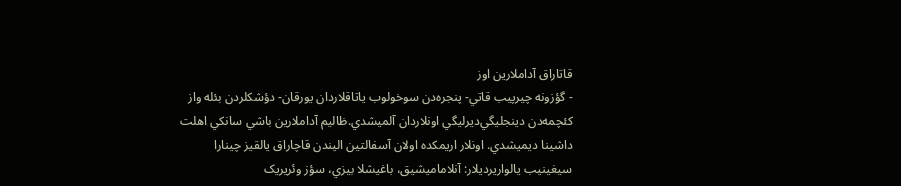قاتاراق آداملارين اوز
- گؤزونه چيرپيب قاتي- پنجره‌دن سوخولوب ياتاقلاردان يورقان- دؤشکلردن بئله واز کئچمه‌دن دينجليگي‌ديرليگي اونلاردان آلميشدي.ظاليم آداملارين باشي سانکي اهلت داشينا ديميشدي. اونلار اريمکده اولان آسفالتين اليندن قاچاراق يالقيز چينارا سيغينيب يالواريرديلار: آنلاماميشيق، باغيشلا بيزي، سؤز وئريريک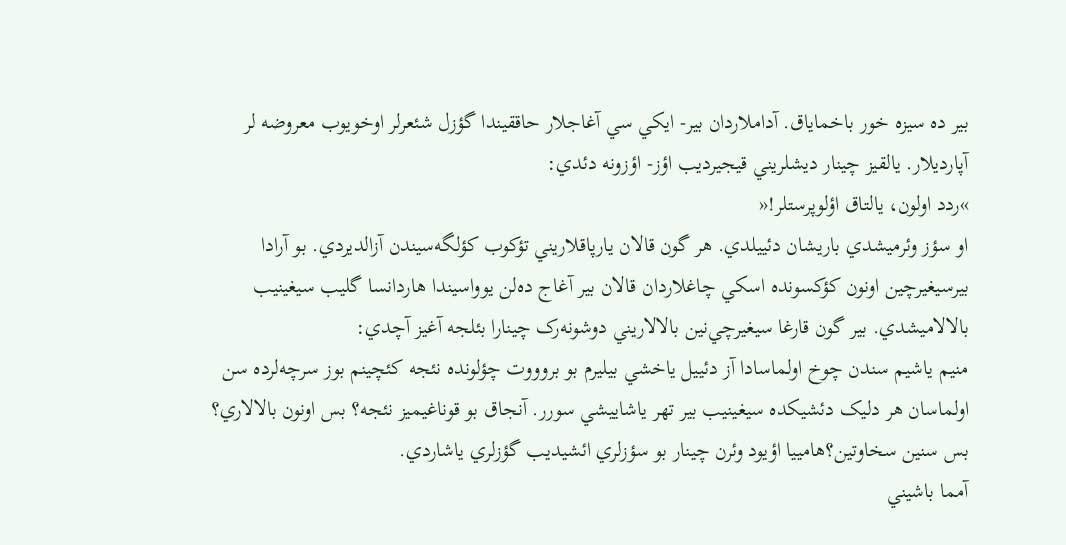بير ده سيزه خور باخماياق. آداملاردان بير- ايکي سي آغاجلار حاققيندا گؤزل شئعرلر اوخويوب معروضه لر آپارديلار. يالقيز چينار ديشلريني قيجيرديب اؤز- اؤزونه دئدي:
»ردد اولون، يالتاق اؤلوپرستلر!«
او سؤز وئرميشدي باريشان دئييلدي. هر گون قالان يارپاقلاريني تؤکوب کؤلگه‌سيندن آزالديردي. بو آرادا بيرسيغيرچين اونون کؤکسونده اسکي چاغلاردان قالان بير آغاج ده‌لن يوواسيندا هاردانسا گليب سيغينيب بالالاميشدي. بير گون قارغا سيغيرچي‌نين بالالاريني دوشونه‌رک چينارا بئلجه آغيز آچدي:
منيم ياشيم سندن چوخ اولماسادا آز دئييل ياخشي بيليرم بو بروووت چؤلونده نئجه کئچينم بوز سرچه‌لرده سن اولماسان هر دليک دئشيکده سيغينيب بير تهر ياشاييشي سورر. آنجاق بو قوناغيميز نئجه؟ بس اونون بالالاري؟ بس سنين سخاوتين؟هامييا اؤيود وئرن چينار بو سؤزلري ائشيديب گؤزلري ياشاردي.
آمما باشيني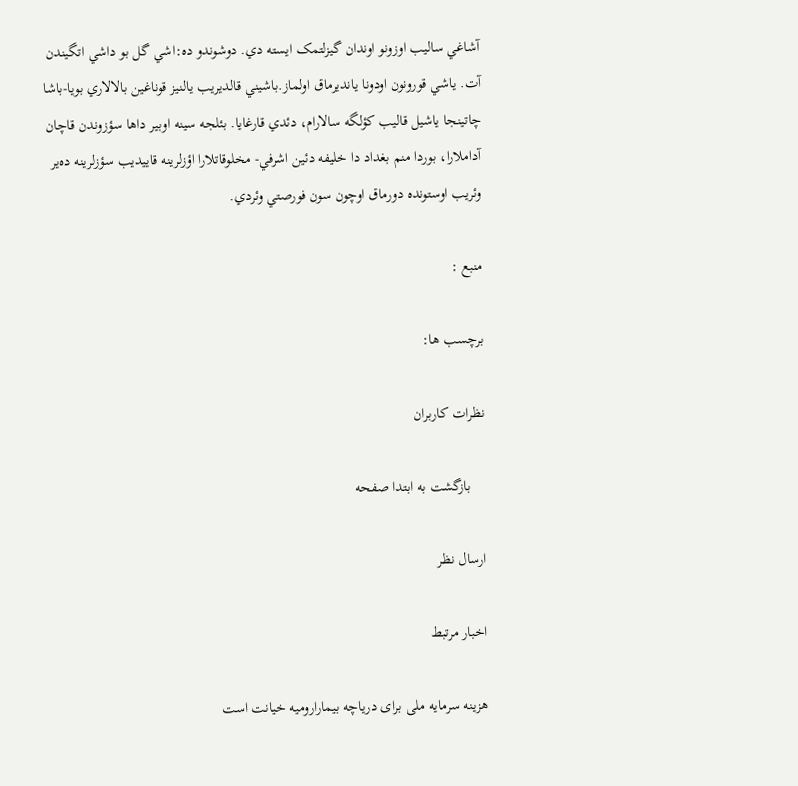آشاغي ساليب اوزونو اوندان گيزلتمک ايسته دي. دوشوندو ده:اشي گل بو داشي اتگيندن آت. ياشي قورونون اودونا يانديرماق اولماز.باشيني قالديريب يالنيز قوناغين بالالاري بويا-باشا چاتينجا ياشيل قاليب کؤلگه سالارام، دئدي قارغايا. بئلجه سينه اوبير داها سؤزوندن قاچان آداملارا، بوردا منم بغداد دا خليفه دئين اشرفي- مخلوقاتلارا اؤزلرينه قاييديب سؤزلرينه ده‌ير وئريب اوستونده دورماق اوچون سون فورصتي وئردي.

منبع :

برچسب ها:

نظرات کاربران

    بازگشت به ابتدا صفحه

ارسال نظر

اخبار مرتبط

هزینه سرمایه ملی برای دریاچه ‌بیمارارومیه خیانت است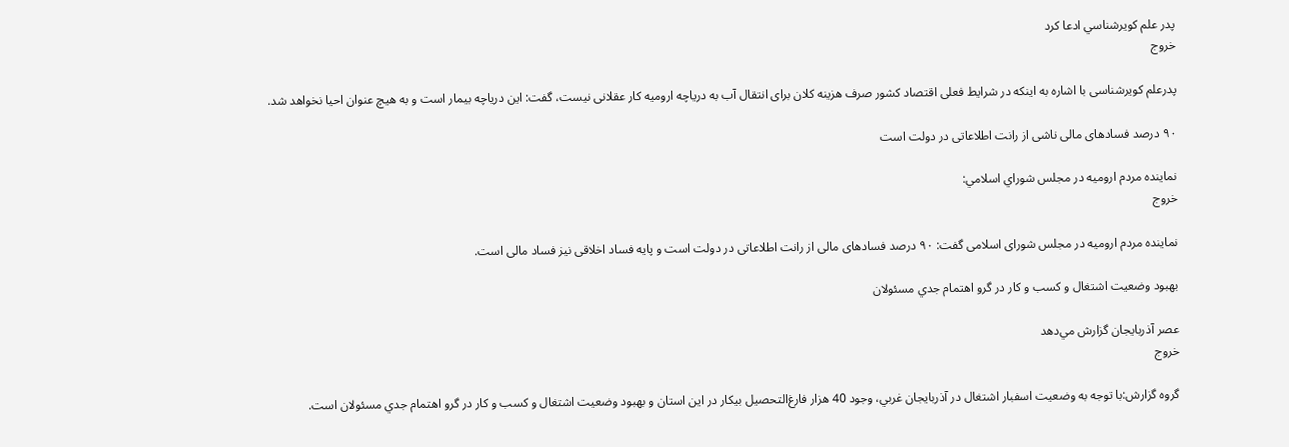پدر علم کويرشناسي ادعا كرد
خروج

پدرعلم کویرشناسی با اشاره به اینکه در شرایط فعلی اقتصاد کشور صرف هزینه کلان برای انتقال آب به دریاچه ارومیه کار عقلانی نیست، گفت: این دریاچه بیمار است و به هیچ عنوان احیا نخواهد شد.

۹۰ درصد فسادهای مالی ناشی از رانت اطلاعاتی در دولت است

نماينده مردم اروميه در مجلس شوراي اسلامي:
خروج

نماینده مردم ارومیه در مجلس شورای اسلامی گفت: ۹۰ درصد فسادهای مالی از رانت اطلاعاتی در دولت است و پایه فساد اخلاقی نیز فساد مالی است.

بهبود وضعيت اشتغال و کسب و کار در گرو اهتمام جدي مسئولان

عصر آذربایجان گزارش مي‌دهد
خروج

گروه گزارش:با توجه به وضعيت اسفبار اشتغال در آذربايجان غربي، وجود 40 هزار فارغ‌التحصيل بيکار در اين استان و بهبود وضعيت اشتغال و کسب و کار در گرو اهتمام جدي مسئولان است.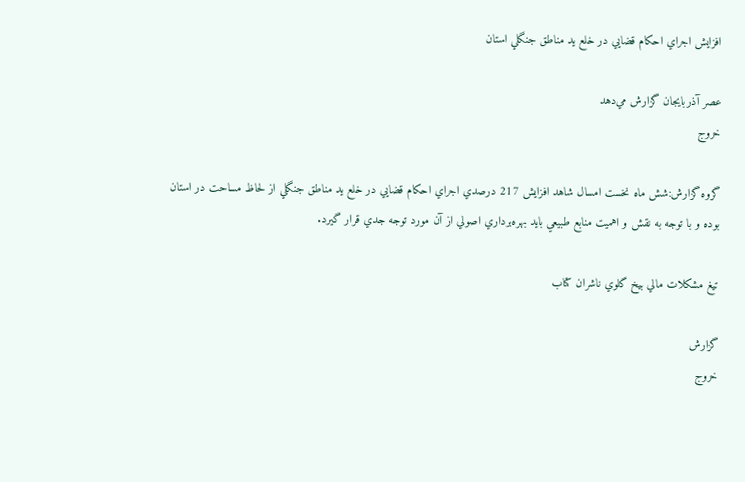افزايش اجراي احکام قضايي در خلع يد مناطق جنگلي استان

عصر آذربایجان گزارش مي‌دهد
خروج

گروه گزارش:شش ماه نخست امسال شاهد افزايش 217 درصدي اجراي احکام قضايي در خلع يد مناطق جنگلي از لحاظ مساحت در استان بوده و با توجه به نقش و اهميت منابع طبيعي بايد بهره‌برداري اصولي از آن مورد توجه جدي قرار گيرد.

تيغ مشکلات مالي بيخ‌ گلوي ناشران کتاب

گزارش
خروج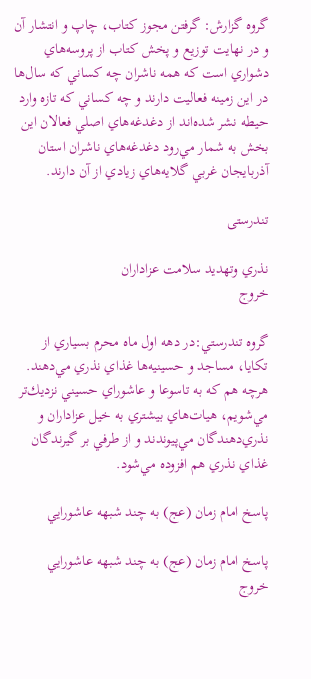گروه گزارش: گرفتن مجوز کتاب، چاپ و انتشار آن و در ‌‌نهايت توزيع و پخش کتاب از پروسه‌هاي دشواري است که همه ناشران چه کساني که سال‌ها در اين زمينه فعاليت دارند و چه کساني که تازه وارد حيطه نشر شده‌اند از دغدغه‌هاي اصلي فعالان اين بخش به شمار مي‌رود دغدغه‌هاي ناشران استان آذربايجان غربي گلايه‌هاي زيادي از آن دارند.

تندرستی

نذري وتهديد سلامت عزاداران
خروج

گروه تندرستي:در دهه اول ماه محرم بسياري از تكايا، مساجد و حسينيه‌ها غذاي نذري مي‌دهند. هرچه هم كه به تاسوعا و عاشوراي حسيني نزديك‌تر مي‌شويم، هيات‌هاي بيشتري به خيل عزاداران و نذري‌دهندگان مي‌پيوندند و از طرفي بر گيرندگان غذاي نذري هم افزوده مي‌شود.

پاسخ امام زمان (عج) به چند شبهه عاشورايي

پاسخ امام زمان (عج) به چند شبهه عاشورايي
خروج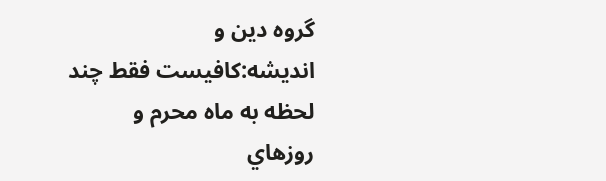گروه دين و انديشه:کافيست فقط چند لحظه به ماه محرم و روزهاي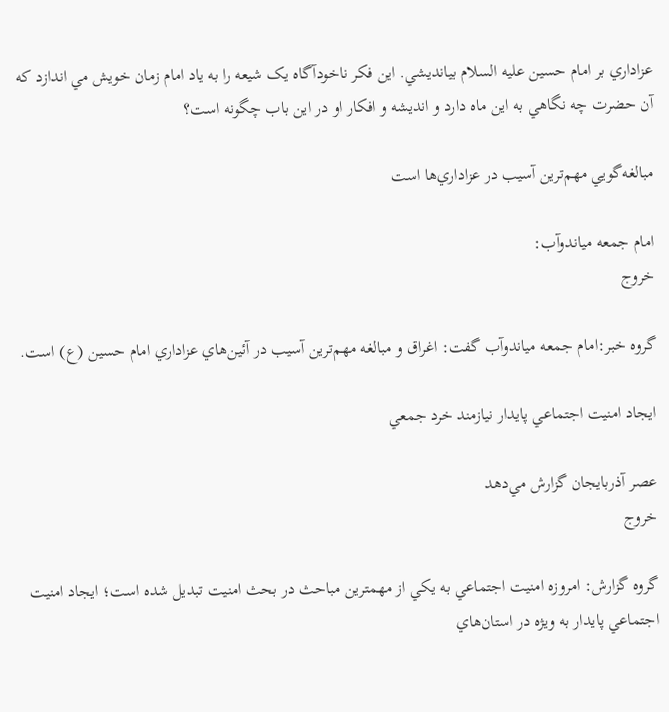عزاداري بر امام حسين عليه السلام بيانديشي. اين فکر ناخودآگاه يک شيعه را به ياد امام زمان خويش مي اندازد که آن حضرت چه نگاهي به اين ماه دارد و انديشه و افکار او در اين باب چگونه است؟

مبالغه‌گويي مهم‌ترين آسيب در عزاداري‌ها است

امام جمعه مياندوآب:
خروج

گروه خبر:امام جمعه مياندوآب گفت: اغراق و مبالغه مهم‌ترين آسيب در آئين‌‌هاي عزاداري امام حسين (ع) است.

ايجاد امنيت اجتماعي پايدار نيازمند خرد جمعي

عصر آذربايجان گزارش مي‌دهد
خروج

گروه گزارش: امروزه امنيت اجتماعي به يکي از مهمترين مباحث در بحث امنيت تبديل شده است؛ ايجاد امنيت اجتماعي پايدار به ويژه در استان‌هاي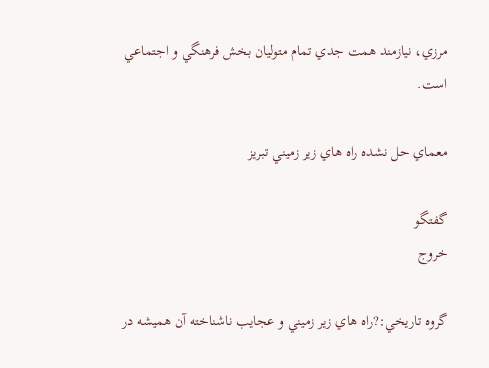مرزي، نيازمند همت جدي تمام متوليان بخش فرهنگي و اجتماعي است.

معماي حل نشده راه هاي زير زميني تبريز

گفتگو
خروج

گروه تاريخي:?راه هاي زير زميني و عجايب ناشناخته آن هميشه در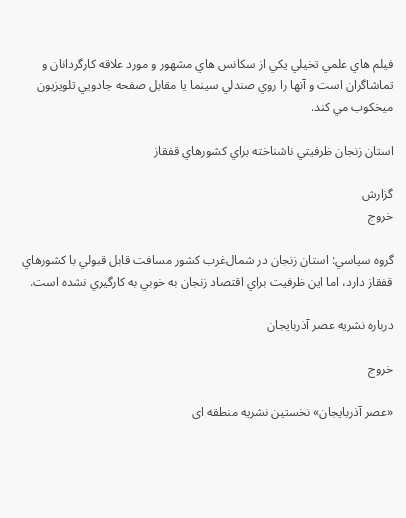فيلم هاي علمي تخيلي يکي از سکانس هاي مشهور و مورد علاقه کارگردانان و تماشاگران است و آنها را روي صندلي سينما يا مقابل صفحه جادويي تلويزيون ميخکوب مي کند.

استان زنجان ظرفيتي ناشناخته براي کشورهاي قفقاز

گزارش
خروج

گروه سياسي: استان زنجان در شمال‌غرب کشور مسافت قابل قبولي با کشورهاي قفقاز دارد، اما اين ظرفيت براي اقتصاد زنجان به خوبي به کارگيري نشده است.

درباره نشریه عصر آذربایجان

خروج

«عصر آذربایجان» نخستین نشریه منطقه ای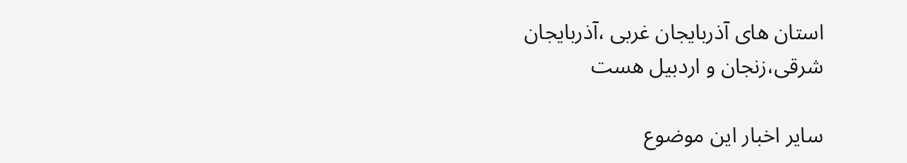استان های آذربایجان غربی ،آذربایجان شرقی،زنجان و اردبیل هست

سایر اخبار این موضوع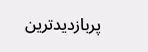پربازدیدترین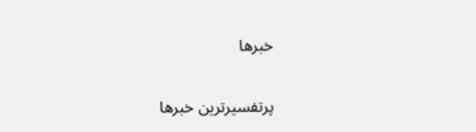خبرها

پرتفسیرترین خبرها